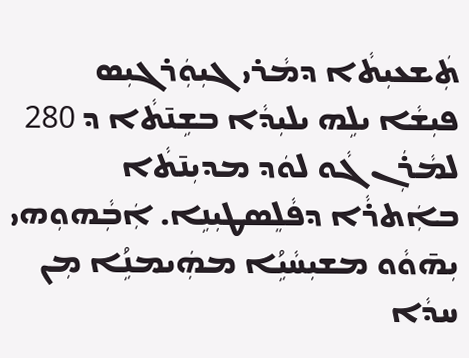ܬܲܫܥܝܼܬܵܐ ܕܡܵܪܝ ܓܝܼܘܲܪܓܝܼܣ
ܦܝܼܫܵܐ ܝܠܹܗ ܝܠܝܼܕܵܐ ܒܫܹܢ̄ܬܵܐ ܕ 280 ܠܡܵܪܲܢ ܓܵܘ ܠܘܿܕ ܡܕܝܼܢ̄ܬܵܐ ܒܐܲܬܪܵܐ ܕܦܵܠܸܣܛܝܼܢܹܐ. ܐܲܒܼܵܗܘܼܗܝ ܝܼܗ̄ܘܵܘ ܡܫܝܼܚܵܝܹܳܐ ܡܗܲܝܡܢܹܳܐ ܡܼܢ ܚܕܵܐ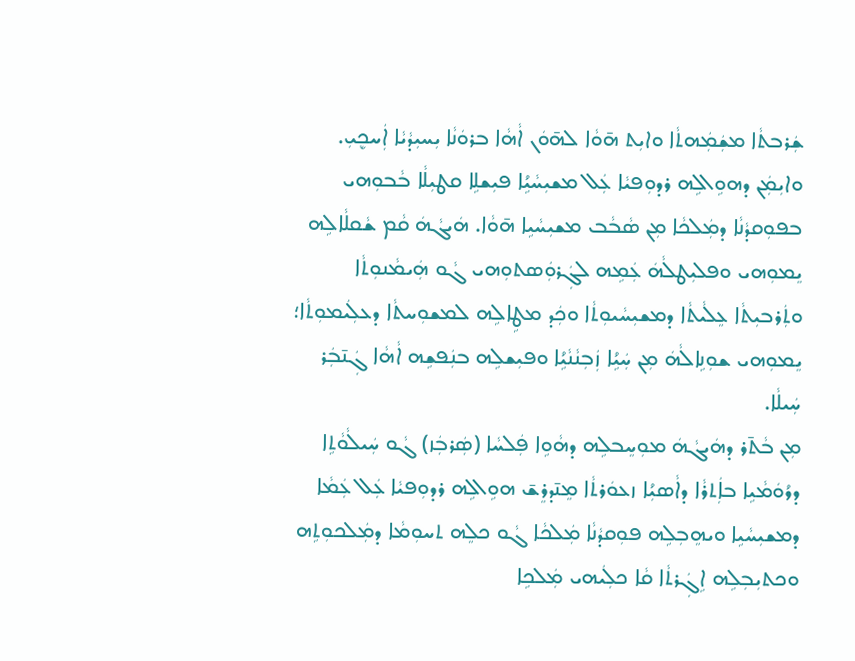ܫܲܪܒܬܵܐ ܡܫܲܡܲܗܬܵܐ ܘܐܝܼܬ ܗ̄ܘܵܐ ܠܗ̄ܘܿܢ ܐܵܗܵܐ ܒܪܘܿܢܵܐ ܝܼܚܝܼܕܵܝܵܐ ܐܲܚܟܷܝܼ. ܘܐܝܼܡܲܢ ܕܗܘܹܐܠܹܗ ܪܕܘܼܦܝܵܐ ܥܲܠ ܡܫܝܼܚܵܝܹܳܐ ܦܝܼܫܠܹܐ ܩܛܝܼܠܵܐ ܒܵܒܘܼܗܝ ܒܦܘܼܩܕܵܢܵܐ ܕܡܲܠܟܵܐ ܡܼܢ ܣܵܒܵܒ ܡܫܝܼܚܵܝܹܐ ܗ̄ܘܵܐ. ܗܿܝܓܵܗܿ ܩܵܡ ܫܵܩܠܵܐܠܹܗ ܝܸܡܘܼܗܝ ܘܦܠܝܼܛܠܵܗܿ ܥܲܡܹܗ ܠܓܲܪܘܲܣܬܘܼܗܝ ܓܵܘ ܗܲܝܡܵܢܘܼܬܵܐ ܘܬܲܪܒܝܼܬܵܐ ܥܸܠܵܝܬܵܐ ܕܡܫܝܼܚܵܝܘܼܬܵܐ ܘܟܲܕ ܡܛܹܐܠܹܗ ܠܡܫܘܼܚܬܵܐ ܕܥܠܲܝܡܘܼܬܵܐ؛ ܝܸܡܘܼܗܝ ܫܘܼܢܹܐܠܵܗܿ ܡܼܢ ܚܲܝܹܳܐ ܙܲܒܼܢܵܢܵܝܹܳܐ ܘܦܝܼܫܠܹܗ ܒܢܲܦܫܹܗ ܐܵܗܵܐ ܓܲܢ̄ܒܲܪ ܚܲܝܠܵܐ.
ܡܼܢ ܒܵܬ̄ܪ ܕܗܿܝܓܵܗܿ ܡܘܼܚܸܒܠܹܗ ܕܗܵܘܹܐ ܦܲܠܚܵܐ (ܣܲܪܒܲܙ) ܓܵܘ ܚܲܝܠܵܘܵܬܹܐ ܕܖܳܘܿܡܵܝܹܐ ܒܐܲܬܪܵܐ ܕܐܵܣܝܼܳܐ ܙܥܘܿܪܬܵܐ ܡܸܢ̄ܕܪܸܫ̄ ܗܘܹܐܠܹܗ ܪܕܘܼܦܝܵܐ ܥܲܠ ܥܲܡܵܐ ܕܡܫܝܼܚܵܝܹܐ ܘܝܗܸܒܼܠܹܗ ܦܘܼܩܕܵܢܵܐ ܡܲܠܟܵܐ ܓܵܘ ܟܠܸܗ ܬܚܘܼܡܵܐ ܕܡܲܠܟܘܼܬܹܗ ܘܟܬܝܼܒܼܠܹܗ ܐܹܓܲܪܬܵܐ ܩܵܐ ܟܠܲܝܗܝ ܡܲܠܟܹܐ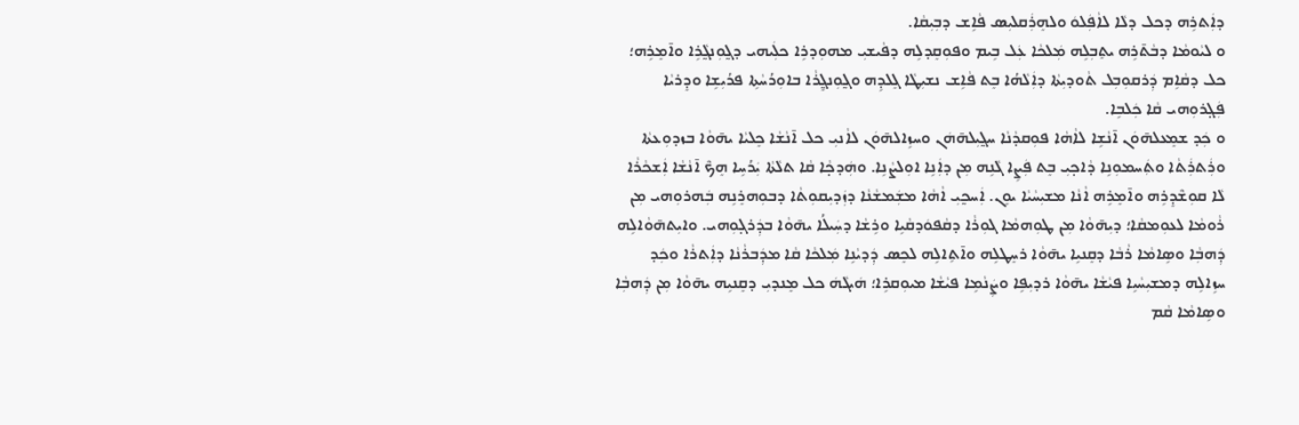ܕܐܲܬܪܹܗ ܕܟܠ ܕܠܵܐ ܠܐܵܦܲܠܘܿ ܘܠܗܸܪܲܩܠܝܼܣ ܦܵܐܹܫ ܕܒܼܝܼܩܵܐ.
ܘ ܠܝܵܘܡܵܐ ܕܒܵܬ̄ܪܹܗ ܝܬܸܒܼܠܹܗ ܡܲܠܟܵܐ ܥܲܠ ܒܹܝܡ ܘܦܘܼܩܸܕܠܹܗ ܕܦܵܝܫܝܼ ܡܗܘܼܕܪܹܐ ܟܠܲܝܗܝ ܕܓ̰ܘܼܢܓ̰ܵܪܹܐ ܘܐ̄ܡܸܪܹܗ؛ ܟܠ ܕܩܵܐܹܡ ܕܲܪܩܘܼܒܼܠ ܬܵܘܕܝܼܬܵܐ ܕܐܲܠܵܗܳܐ ܒܸܬ ܦܵܐܹܫ ܢܫܝܼܛܵܐ ܓܸܠܕܹܗ ܘܓ̰ܘܼܢܓ̰ܸܪܵܐ ܒܐܘܼܖܳܚܵܬܹܐ ܦܖܳܝܼܫܹܐ ܘܕܸܪܝܵܐ ܦܲܓ̣ܪܘܼܗܝ ܩܵܐ ܟܲܠܒܹܐ.
ܘ ܟܲܕ ܫܡܸܥܠܗ̄ܘܿܢ ܐ̄ܢܵܫܹܐ ܠܐܵܗܵܐ ܦܘܼܩܕܵܢܵܐ ܚܓ̰ܝܼܠܗ̄ܗܿܢ ܘܚܙܹܐܠܗ̄ܘܿܢ ܠܐܵܢܝܼ ܟܠ ܐ̄ܢܵܫܵܐ ܟܸܠܝܵܐ ܝܗ̄ܘܵܐ ܒܙܕܘܼܥܬܵܐ ܘܪܲܬܪܲܬܵܐ ܘܬܲܚܡܘܼܢܹܐ ܕܵܐܟ̣ܝܼ ܒܸܬ ܦܲܨܹܐ ܓܵܢܹܗ ܡܼܢ ܕܐܲܢܹܐ ܐܘܼܠܨܵܢܹܐ. ܘܗܲܕܟ̣ܵܐ ܩܵܐ ܬܠܵܬܵܐ ܝܲܖܳܚܹܐ ܗܸܟܶ ܐ̄ܢܵܫܵܐ ܐܲܫܟܵܪܵܐ ܠܵܐ ܩܘܼܫܶܕܸܪܹܗ ܘܐ̄ܡܸܪܹܗ ܐܵܢܵܐ ܡܫܝܼܚܵܝܵܐ ܝܘܸܢ. ܐܲܚܟ̰ܝܼ ܐܵܗܵܐ ܡܫܲܡܫܵܢܵܐ ܕܙܲܕܝܼܩܘܼܬܵܐ ܕܒܘܼܗܪܸܢܹܗ ܒܲܗܪܘܼܗܝ ܡܼܢ ܪܵܘܡܵܐ ܠܥܘܼܡܩܵܐ؛ ܕܝܼܗ̄ܘܵܐ ܡܼܢ ܛܘܼܗܡܵܐ ܓܘܼܪܵܐ ܕܩܵܦܘܿܕܩܵܝܹܐ ܘܪܹܫܵܐ ܕܚܲܝܠܳܐ ܝܗ̄ܘܵܐ ܒܕܲܪܓ̣ܘܼܗܝ. ܘܐܝܼܬܗ̄ܘܵܐܠܹܗ ܕܲܗܒܼܵܐ ܘܣܹܐܡܵܐ ܪܵܒܵܐ ܕܩܸܢܝܹܐ ܝܗ̄ܘܵܐ ܪܚܸܛܠܹܗ ܘܐ̄ܬܹܐܠܹܗ ܠܟܸܣ ܕܲܕܝܵܢܹܐ ܡܲܠܟܵܐ ܩܵܐ ܡܕܲܒܪܵܢܵܐ ܕܐܲܬܪܵܐ ܘܟܲܕ ܚܙܹܐܠܹܗ ܕܡܫܝܼܚܵܝܹܐ ܦܝܵܫܵܐ ܝܗ̄ܘܵܐ ܪܕܝܼܦܹܐ ܘܨܲܢܵܡܹܐ ܦܝܵܫܵܐ ܡܝܘܼܩܪܹܐ؛ ܗܿܝܓܵܗܿ ܟܠ ܡܸܢܕܝܼ ܕܩܸܢܝܹܗ ܝܗ̄ܘܵܐ ܡܼܢ ܕܲܗܒܼܵܐ ܘܣܹܐܡܵܐ ܩܵܡ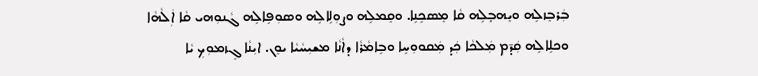ܒܲܪܒܸܙܠܹܗ ܘܝܸܗܒܼܸܠܹܗ ܩܵܐ ܡܸܣܟܹܢܹܐ. ܘܩܸܡܠܹܗ ܘܨܘܼܠܹܐܠܹܗ ܘܣܘܼܦܹܐܠܹܗ ܓܵܢܘܼܗܝ ܩܵܐ ܐܲܠܵܗܵܐ ܘܟܠܹܐܠܹܗ ܩܲܕ̄ܡ ܡܲܠܟܵܐ ܟܲܕ ܡܲܩܘܘܼܚܹܐ ܘܒܹܐܡܵܪܵܐ ܕܐܵܢܵܐ ܡܫܝܼܚܵܝܵܐ ܝܘܸܢ. ܐܝܼܢܵܐ ܓܸܙܡܘܼܟܼ ܝܵܐ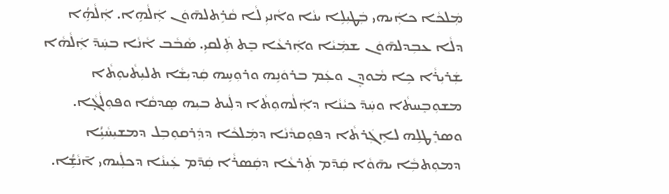ܡܲܠܟܵܐ ܟܐܲܝܗܝ ܒܲܛܝܼܠܹܐ ܝܢܵܐ ܘܐܵܢܝܼ ܠܵܐ ܩܵܪܹܬܠܗ̄ܘܿܢ ܐܲܠܵܗܹܐ. ܐܲܠܵܗܹܳܐ ܕܠܵܐ ܥܒܼܕܠܗ̄ܘܿܢ ܫܡܲܝܵܐ ܘܐܲܪܥܵܐ ܒܸܬ ܬܲܠܩܝܼ. ܣܵܒܵܒ ܐܵܢܵܐ ܒܚܲܕ̄ ܐܲܠܵܗܵܐ ܫܲܪܝܼܪܵܐ ܟܹܐ ܡܵܘܕܸܢ ܘܥܲܡ ܒܪܘܿܢܹܗ ܘܪܘܼܚܹܗ ܩܲܕܝܼܫܵܐ ܬܠܝܼܬܵܝܘܼܬܵܐ ܡܫܘܼܒܸܚܬܵܐ ܘܚܲܕ̄ ܟܝܵܢܵܐ ܕܐܲܠܵܗܘܼܬܵܐ ܕܠܲܝܬ ܒܝܼܗ ܣܸܕܩܵܐ ܘܦܘܼܠܵܓ̣ܵܐ. ܘܣܪܸܛܠܹܗ ܠܐܹܓܲܪܬܵܐ ܕܦܘܼܩܕܵܢܵܐ ܕܡܲܠܟܵܐ ܕܕܲܪܩܘܼܒܼܠ ܕܡܫܝܼܚܵܝܹܳܐ ܕܡܘܼܬܒܼܵܐ ܝܗ̄ܘܵܐ ܩܲܕ̄ܡ ܬܲܪܥܵܐ ܕܩܲܣܪܵܐ ܩܲܕ̄ܡ ܥܲܝܢܵܐ ܕܟܠܲܝܗܝ ܐ̄ܢܵܫܹܳܐ.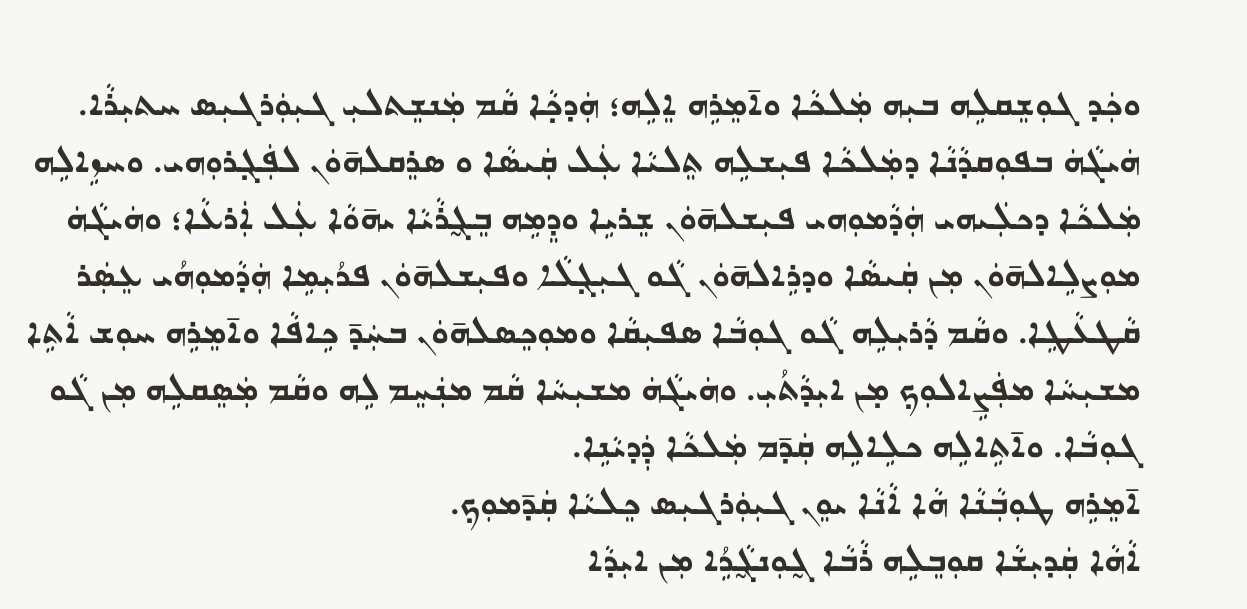ܘܟܲܕ ܓܘܼܫܸܩܠܹܗ ܒܝܼܗ ܡܲܠܟܵܐ ܘܐ̄ܡܸܪܹܗ ܐܸܠܹܗ؛ ܗܲܕܟ̣ܵܐ ܩܵܡ ܡܲܢܫܸܬܠܝܼ ܓܝܼܘܲܪܓܝܼܣ ܚܬܝܼܪܵܐ. ܗܿܝܓܵܗܿ ܒܦܘܼܩܕܵܢܵܐ ܕܡܲܠܟܵܐ ܦܝܼܫܠܹܗ ܬܸܠܝܵܐ ܥܲܠ ܩܲܝܣܵܐ ܘ ܣܪܸܩܠܗ̄ܘܿܢ ܠܦܲܓ̣ܪܘܼܗܝ. ܘܚܙܹܐܠܹܗ ܡܲܠܟܵܐ ܕܟܠܲܝܗܝ ܗܲܕܵܡܘܼܗܝ ܦܝܼܫܠܗ̄ܘܿܢ ܫܸܪܝܹܐ ܘܕܸܡܹܗ ܒܸܓ̰ܪܵܝܵܐ ܝܗ̄ܘܵܐ ܥܲܠ ܐܲܪܥܵܐ؛ ܘܗܿܝܓܵܗܿ ܡܘܼܨܠܹܐܠܗ̄ܘܿܢ ܡܼܢ ܩܲܝܣܵܐ ܘܕܪܹܐܠܗ̄ܘܿܢ ܓܵܘ ܓܝܼܓ̣ܠܵܐ ܘܦܝܼܫܠܗ̄ܘܿܢ ܦܖܳܝܼܡܹܐ ܗܲܕܵܡܘܼܗܳܝ ܥܸܣܲܪ ܩܵܛܥܵܛܹܐ. ܘܩܵܡ ܕܵܪܝܼܠܹܗ ܓܵܘ ܓܘܼܒܵܐ ܣܦܝܼܩܵܐ ܘܡܘܼܟܸܣܠܗ̄ܘܿܢ ܒܚܲܕ̄ ܟܹܐܦܵܐ ܘܐ̄ܡܸܪܹܗ ܚܘܼܫ ܐܵܬܹܐ ܡܫܝܼܚܵܐ ܡܦܲܨܹܐܠܘܼܟ̣ ܡ̣ܢ ܐܝܼܕܵܬܳܝܼ. ܘܗܿܝܓܵܗܿ ܡܫܝܼܚܵܐ ܩܵܡ ܡܢܲܚܸܡ ܠܹܗ ܘܩܵܡ ܡܲܣܸܩܠܹܗ ܡܼܢ ܓܵܘ ܓܘܼܒܵܐ. ܘܐ̄ܬܹܐܠܹܗ ܟܠܹܐܠܹܗ ܩܲܕ̄ܡ ܡܲܠܟܵܐ ܕܲܕܝܵܢܹܐ.
ܐ̄ܡܸܪܹܗ ܛܘܼܒܼܵܢܵܐ ܗܵܐ ܐܵܢܵܐ ܝܘܸܢ ܓܝܼܘܲܪܓܝܼܣ ܟܸܠܝܵܐ ܩܲܕ̄ܡܘܼܟ̣.
ܐܵܗܵܐ ܩܲܕܝܼܫܵܐ ܩܘܼܒܸܠܹܗ ܪܵܒܵܐ ܓ̰ܘܼܢܓ̰ܵܖܹܳܐ ܡܼܢ ܐܝܼܕܵܐ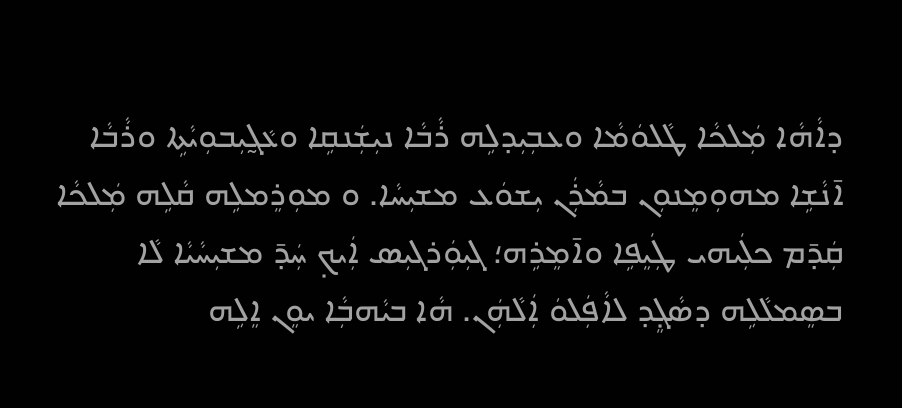ܕܐܵܗܵܐ ܡܲܠܟܵܐ ܛܵܠܘܿܡܵܐ ܘܥܒܼܝܼܕܠܹܗ ܪܵܒܵܐ ܢܝܼܫܲܢܩܹܐ ܘܥܵܓ̰ܝܼܒܘܼܝܵܬܹܐ ܘܪܵܒܵܐ ܐ̄ܢܵܫܹܐ ܡܗܘܼܡܸܢܘܼܢ ܒܡܵܪܲܢ ܝܼܫܘܿܥ ܡܫܝܼܚܵܐ. ܘ ܡܘܼܪܸܡܠܹܗ ܩܵܠܹܗ ܡܲܠܟܵܐ ܩܲܕ̄ܡ ܟܠܲܝܗܝ ܛܲܝܸܦܹܐ ܘܐ̄ܡܸܪܹܗ؛ ܓܝܼܘܲܪܓܝܼܣ ܐܲܝܟ̣ ܚܲܕ̄ ܡܫܝܼܚܵܝܵܐ ܠܵܐ ܒܣܸܡܠܵܠܹܗ ܕܣܵܓ̣ܸܕ ܠܐܵܦܲܠܘܿ ܐܲܠܵܗܲܢ. ܗܵܐ ܒܝܵܗܒܼܵܐ ܝܘܸܢ ܐܸܠܹܗ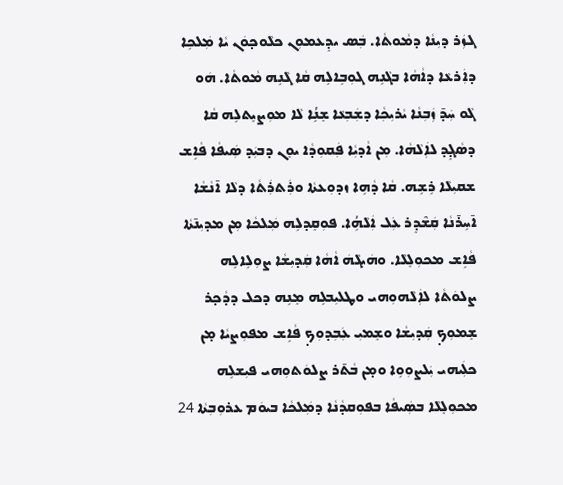ܓܙܲܪ ܕܝܼܢܵܐ ܕܡܵܘܬܵܐ. ܒܲܣ ܝܕܸܥܡܘܼܢ ܟܠܵܘܟ̣ܘܿܢ ܝܵܐ ܡܲܠܟܹܐ ܕܐܲܪܥܵܐ ܕܐܵܗܵܐ ܒܓܵܢܹܗ ܓܘܼܒܹܐܠܹܗ ܩܵܐ ܓܵܢܹܗ ܡܵܘܬܵܐ. ܗܿܘ ܓܵܘ ܚܲܕ̄ ܙܲܒܼܢܵܐ ܝܵܪܝܼܟܼܵܐ ܕܫܲܒܼܥܵܐ ܫܸܢܹܳܐ ܠܵܐ ܡܘܼܨܝܸܬܠܹܗ ܩܵܐ ܕܣܵܓ̣ܸܕ ܠܐܲܠܵܗܵܐ. ܡܼܢ ܐܵܕܝܼܵܐ ܦܲܩܘܼܕܵܐ ܝܘܸܢ ܕܒܝܲܕ ܣܲܝܦܵܐ ܦܵܐܹܫ ܫܩܝܼܠܵܐ ܪܹܫܹܗ. ܩܵܐ ܕܵܗܹܐ ܙܕܘܼܥܬܵܐ ܘܪܲܬܪܲܬܵܐ ܕܠܵܐ ܐ̄ܢܵܫܵܐ ܐ̄ܚܹܪ̄ܢܵܐ ܩܲܫܶܕܸܪ ܥܲܠ ܐܲܠܵܗܹܳܐ. ܦܘܼܩܸܕܠܹܗ ܡܲܠܟܵܐ ܡܼܢ ܡܕܝܼܢ̄ܬܵܐ ܦܵܐܹܫ ܡܟܘܼܠܸܠܵܐ. ܘܗܿܝܓܵܗܿ ܐܵܗܵܐ ܩܲܕܝܼܫܵܐ ܨܘܼܠܹܐܠܹܗ ܨܠܘܿܬܵܐ ܠܐܲܠܵܗܘܼܗܝ ܘܛܠܝܼܒܠܹܗ ܡܸܢܹܗ ܕܟܠ ܕܕܵܟ̣ܪ ܫܸܡܘܼܟ̣ ܩܲܕܝܼܫܵܐ ܘܫܸܡܝܼ ܥܲܒܼܕܘܼܟ̣ ܦܵܐܹܫ ܡܦܘܼܨܝܵܐ ܡ̣ܢ ܟܠܲܝܗܝ ܝܲܠܨܘܼܘܹܐ ܘܡ̣ܢ ܒܵܬ̄ܪ ܨܠܘܿܬܘܼܗܝ ܦܝܼܫܠܹܗ ܡܟܘܼܠܸܠܵܐ ܒܣܲܝܦܵܐ ܒܦܘܼܩܕܵܢܵܐ ܕܡܲܠܟܵܐ ܒܝܘܿܡ ܥܪܘܼܒܼܬܵܐ 24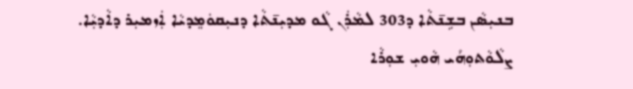ܒܢܝܼܣܵܢ ܒܫܹܢ̄ܬܵܐ ܕ303 ܠܡܵܪܲܢ ܓܵܘ ܡܕܝܼܢ̄ܬܵܐ ܕܢܝܼܩܘܿܡܸܕܝܵܐ ܐܲܙܡܝܼܪ ܕܐܵܕܝܼܵܐ.
ܨܠܵܘܵܬܘܼܗܳܝ ܗܵܘܝܼ ܫܘܼܪܵܐ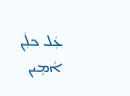ܥܲܠ ܟܠܲܢ ܐܵܡܹܝܢ